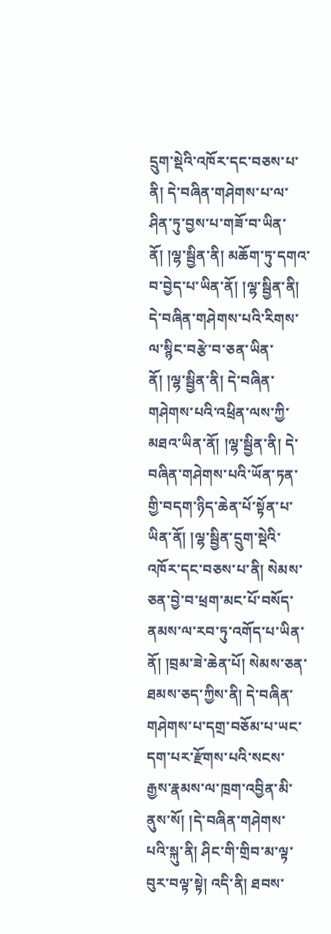དྲུག་སྡེའི་འཁོར་དང་བཅས་པ་ནི། དེ་བཞིན་གཤེགས་པ་ལ་ཤིན་ཏུ་བྱས་པ་གཟོ་བ་ཡིན་ནོ། །ལྷ་སྦྱིན་ནི། མཆོག་ཏུ་དགའ་བ་བྱེད་པ་ཡིན་ནོ། །ལྷ་སྦྱིན་ནི། དེ་བཞིན་གཤེགས་པའི་རིགས་ལ་སྙིང་བརྩེ་བ་ཅན་ཡིན་ནོ། །ལྷ་སྦྱིན་ནི། དེ་བཞིན་གཤེགས་པའི་འཕྲིན་ལས་ཀྱི་མཐའ་ཡིན་ནོ། །ལྷ་སྦྱིན་ནི། དེ་བཞིན་གཤེགས་པའི་ཡོན་ཏན་གྱི་བདག་ཉིད་ཆེན་པོ་སྟོན་པ་ཡིན་ནོ། །ལྷ་སྦྱིན་དྲུག་སྡེའི་འཁོར་དང་བཅས་པ་ནི། སེམས་ཅན་བྱེ་བ་ཕྲག་མང་པོ་བསོད་ནམས་ལ་རབ་ཏུ་འགོད་པ་ཡིན་ནོ། །བྲམ་ཟེ་ཆེན་པོ། སེམས་ཅན་ཐམས་ཅད་ཀྱིས་ནི། དེ་བཞིན་གཤེགས་པ་དགྲ་བཅོམ་པ་ཡང་དག་པར་རྫོགས་པའི་སངས་རྒྱས་རྣམས་ལ་ཁྲག་འབྱིན་མི་ནུས་སོ། །དེ་བཞིན་གཤེགས་པའི་སྐུ་ནི། ཤིང་གི་གྲིབ་མ་ལྟ་བུར་བལྟ་སྟེ། འདི་ནི། ཐབས་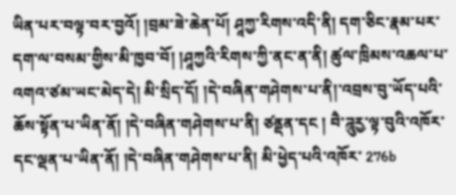ཡིན་པར་བལྟ་བར་བྱའོ། །བྲམ་ཟེ་ཆེན་པོ། ཤཱཀྱ་རིགས་འདི་ནི། དག་ཅིང་རྣམ་པར་དག་ལ་བསམ་གྱིས་མི་ཁྱབ་བོ། །ཤཱཀྱའི་རིགས་ཀྱི་ནང་ན་ནི། ཚུལ་ཁྲིམས་འཆལ་པ་འགའ་ཙམ་ཡང་མེད་དེ། མི་སྲིད་དོ། །དེ་བཞིན་གཤེགས་པ་ནི།་འབྲས་བུ་ཡོད་པའི་ཆོས་སྟོན་པ་ཡིན་ནོ། །དེ་བཞིན་གཤེགས་པ་ནི། ཙནྡན་དང ། བཻ་ཌཱུརྱ་ལྟ་བུའི་འཁོར་དང་ལྡན་པ་ཡིན་ནོ། །དེ་བཞིན་གཤེགས་པ་ནི། མི་ཕྱེད་པའི་འཁོར་ 276b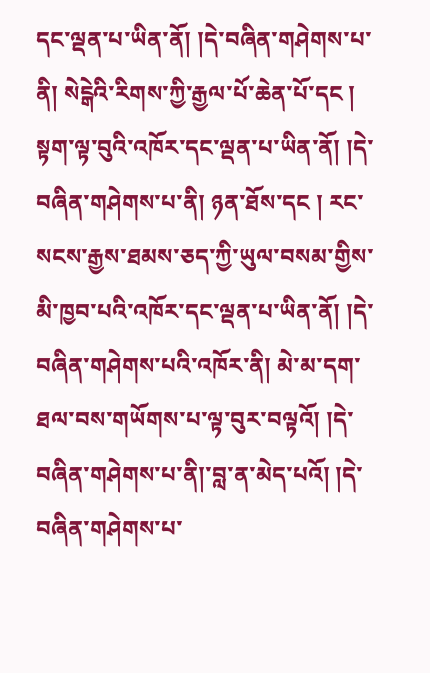དང་ལྡན་པ་ཡིན་ནོ། །དེ་བཞིན་གཤེགས་པ་ནི། སེངྒེའི་རིགས་ཀྱི་རྒྱལ་པོ་ཆེན་པོ་དང ། སྟག་ལྟ་བུའི་འཁོར་དང་ལྡན་པ་ཡིན་ནོ། །དེ་བཞིན་གཤེགས་པ་ནི། ཉན་ཐོས་དང ། རང་སངས་རྒྱས་ཐམས་ཅད་ཀྱི་ཡུལ་བསམ་གྱིས་མི་ཁྱབ་པའི་འཁོར་དང་ལྡན་པ་ཡིན་ནོ། །དེ་བཞིན་གཤེགས་པའི་འཁོར་ནི། མེ་མ་དག་ཐལ་བས་གཡོགས་པ་ལྟ་བུར་བལྟའོ། །དེ་བཞིན་གཤེགས་པ་ནི།་བླ་ན་མེད་པའོ། །དེ་བཞིན་གཤེགས་པ་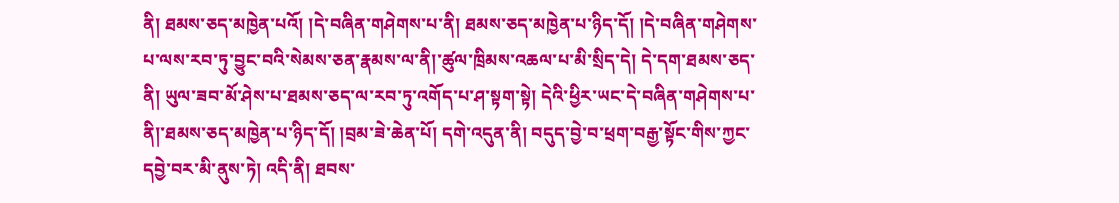ནི། ཐམས་ཅད་མཁྱེན་པའོ། །དེ་བཞིན་གཤེགས་པ་ནི། ཐམས་ཅད་མཁྱེན་པ་ཉིད་དོ། །དེ་བཞིན་གཤེགས་པ་ལས་རབ་ཏུ་བྱུང་བའི་སེམས་ཅན་རྣམས་ལ་ནི།་ཚུལ་ཁྲིམས་འཆལ་པ་མི་སྲིད་དེ། དེ་དག་ཐམས་ཅད་ནི། ཡུལ་ཟབ་མོ་ཤེས་པ་ཐམས་ཅད་ལ་རབ་ཏུ་འགོད་པ་ཤ་སྟག་སྟེ། དེའི་ཕྱིར་ཡང་དེ་བཞིན་གཤེགས་པ་ནི།་ཐམས་ཅད་མཁྱེན་པ་ཉིད་དོ། །བྲམ་ཟེ་ཆེན་པོ། དགེ་འདུན་ནི། བདུད་བྱེ་བ་ཕྲག་བརྒྱ་སྟོང་གིས་ཀྱང་དབྱེ་བར་མི་ནུས་ཏེ། འདི་ནི། ཐབས་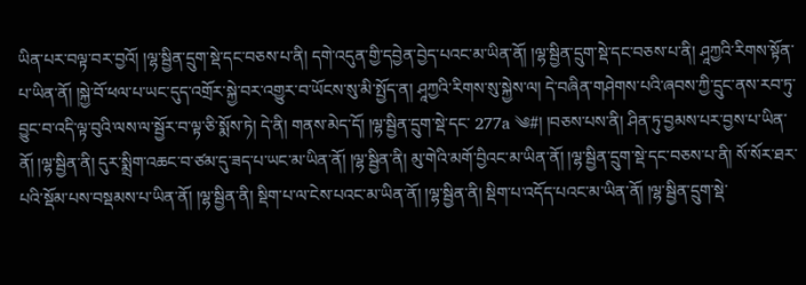ཡིན་པར་བལྟ་བར་བྱའོ། །ལྷ་སྦྱིན་དྲུག་སྡེ་དང་བཅས་པ་ནི། དགེ་འདུན་གྱི་དབྱེན་བྱེད་པའང་མ་ཡིན་ནོ། །ལྷ་སྦྱིན་དྲུག་སྡེ་དང་བཅས་པ་ནི། ཤཱཀྱའི་རིགས་སྟོན་པ་ཡིན་ནོ། །སྐྱེ་བོ་ཕལ་པ་ཡང་དུད་འགྲོར་སྐྱེ་བར་འགྱུར་བ་ཡོངས་སུ་མི་སྤྱོད་ན། ཤཱཀྱའི་རིགས་སུ་སྐྱེས་ལ། དེ་བཞིན་གཤེགས་པའི་ཞབས་ཀྱི་དྲུང་ནས་རབ་ཏུ་བྱུང་བ་འདི་ལྟ་བུའི་ལས་ལ་སྦྱོར་བ་ལྟ་ཅི་སྨོས་ཏེ། དེ་ནི། གནས་མེད་དོ། །ལྷ་སྦྱིན་དྲུག་སྡེ་དང་ 277a ༄#། །བཅས་པས་ནི། ཤིན་ཏུ་བྱམས་པར་བྱས་པ་ཡིན་ནོ། །ལྷ་སྦྱིན་ནི། དུར་སྨྲིག་འཆང་བ་ཙམ་དུ་ཟད་པ་ཡང་མ་ཡིན་ནོ། །ལྷ་སྦྱིན་ནི། མུ་གེའི་མགོ་བྱིའང་མ་ཡིན་ནོ། །ལྷ་སྦྱིན་དྲུག་སྡེ་དང་བཅས་པ་ནི། སོ་སོར་ཐར་པའི་སྡོམ་པས་བསྡམས་པ་ཡིན་ནོ། །ལྷ་སྦྱིན་ནི། སྡིག་པ་ལ་ངེས་པའང་མ་ཡིན་ནོ། །ལྷ་སྦྱིན་ནི། སྡིག་པ་འདོད་པའང་མ་ཡིན་ནོ། །ལྷ་སྦྱིན་དྲུག་སྡེ་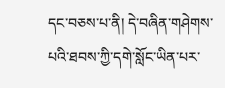དང་བཅས་པ་ནི། དེ་བཞིན་གཤེགས་པའི་ཐབས་ཀྱི་དགེ་སློང་ཡིན་པར་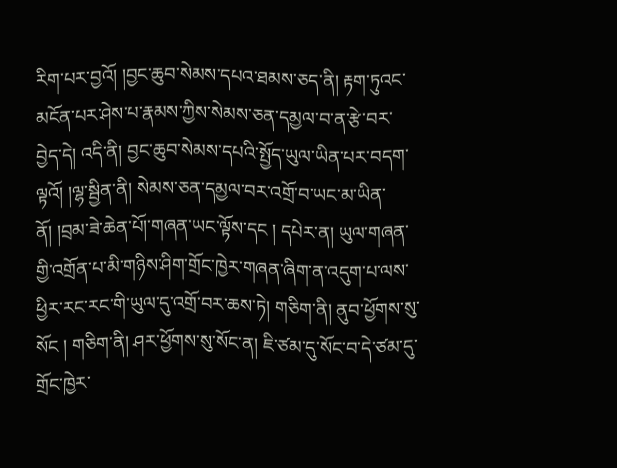རིག་པར་བྱའོ། །བྱང་ཆུབ་སེམས་དཔའ་ཐམས་ཅད་ནི། རྟག་ཏུའང་མངོན་པར་ཤེས་པ་རྣམས་ཀྱིས་སེམས་ཅན་དམྱལ་བ་ན་རྩེ་བར་བྱེད་དེ། འདི་ནི། བྱང་ཆུབ་སེམས་དཔའི་སྤྱོད་ཡུལ་ཡིན་པར་བདག་ལྟའོ། །ལྷ་སྦྱིན་ནི། སེམས་ཅན་དམྱལ་བར་འགྲོ་བ་ཡང་མ་ཡིན་ནོ། །བྲམ་ཟེ་ཆེན་པོ།་གཞན་ཡང་ལྟོས་དང ། དཔེར་ན། ཡུལ་གཞན་གྱི་འགྲོན་པ་མི་གཉིས་ཤིག་གྲོང་ཁྱེར་གཞན་ཞིག་ན་འདུག་པ་ལས་ཕྱིར་རང་རང་གི་ཡུལ་དུ་འགྲོ་བར་ཆས་ཏེ། གཅིག་ནི། ནུབ་ཕྱོགས་སུ་སོང ། གཅིག་ནི། ཤར་ཕྱོགས་སུ་སོང་ན། ཇི་ཙམ་དུ་སོང་བ་དེ་ཙམ་དུ་གྲོང་ཁྱེར་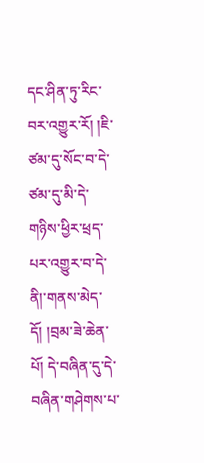དང་ཤིན་ཏུ་རིང་བར་འགྱུར་རོ། །ཇི་ཙམ་དུ་སོང་བ་དེ་ཙམ་དུ་མི་དེ་གཉིས་ཕྱིར་ཕྲད་པར་འགྱུར་བ་དེ་ནི།་གནས་མེད་དོ། །བྲམ་ཟེ་ཆེན་པོ། དེ་བཞིན་དུ་དེ་བཞིན་གཤེགས་པ་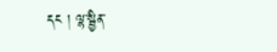དང ། ལྷ་སྦྱིན་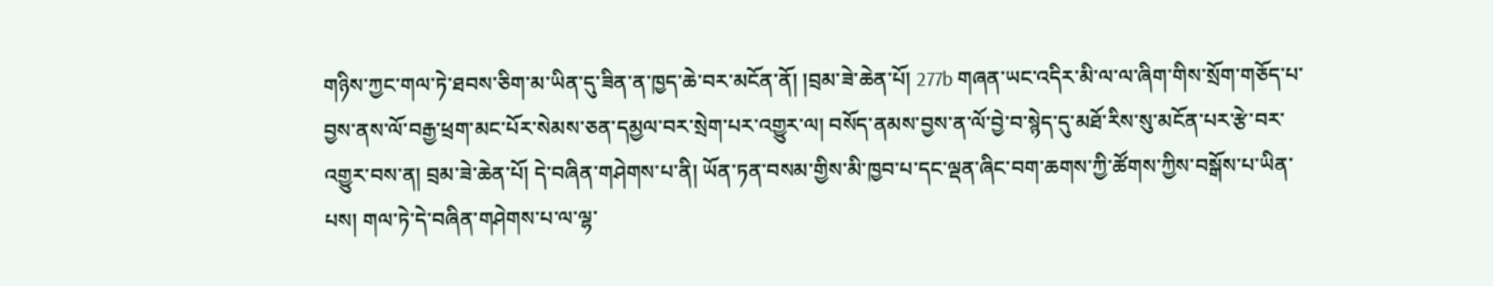གཉིས་ཀྱང་གལ་ཏེ་ཐབས་ཅིག་མ་ཡིན་དུ་ཟིན་ན་ཁྱད་ཆེ་བར་མངོན་ནོ། །བྲམ་ཟེ་ཆེན་པོ། 277b གཞན་ཡང་འདིར་མི་ལ་ལ་ཞིག་གིས་སྲོག་གཅོད་པ་བྱས་ནས་ལོ་བརྒྱ་ཕྲག་མང་པོར་སེམས་ཅན་དམྱལ་བར་སྲེག་པར་འགྱུར་ལ། བསོད་ནམས་བྱས་ན་ལོ་བྱེ་བ་སྙེད་དུ་མཐོ་རིས་སུ་མངོན་པར་རྩེ་བར་འགྱུར་བས་ན། བྲམ་ཟེ་ཆེན་པོ། དེ་བཞིན་གཤེགས་པ་ནི། ཡོན་ཏན་བསམ་གྱིས་མི་ཁྱབ་པ་དང་ལྡན་ཞིང་བག་ཆགས་ཀྱི་ཚོགས་ཀྱིས་བསྒོས་པ་ཡིན་པས། གལ་ཏེ་དེ་བཞིན་གཤེགས་པ་ལ་ལྷ་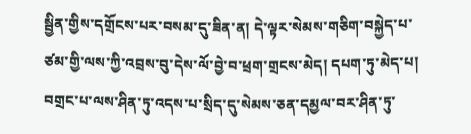སྦྱིན་གྱིས་དགྲོངས་པར་བསམ་དུ་ཟིན་ན། དེ་ལྟར་སེམས་གཅིག་བསྐྱེད་པ་ཙམ་གྱི་ལས་ཀྱི་འབྲས་བུ་དེས་ལོ་བྱེ་བ་ཕྲག་གྲངས་མེད། དཔག་ཏུ་མེད་པ། བགྲང་པ་ལས་ཤིན་ཏུ་འདས་པ་སྲིད་དུ་སེམས་ཅན་དམྱལ་བར་ཤིན་ཏུ་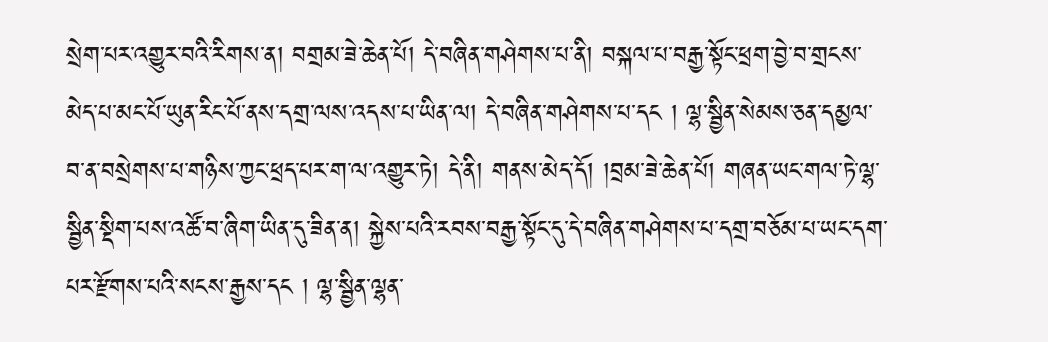སྲེག་པར་འགྱུར་བའི་རིགས་ན། བགྲམ་ཟེ་ཆེན་པོ། དེ་བཞིན་གཤེགས་པ་ནི། བསྐལ་པ་བརྒྱ་སྟོང་ཕྲག་བྱེ་བ་གྲངས་མེད་པ་མང་པོ་ཡུན་རིང་པོ་ནས་དགྲ་ལས་འདས་པ་ཡིན་ལ། དེ་བཞིན་གཤེགས་པ་དང ། ལྷ་སྦྱིན་སེམས་ཅན་དམྱལ་བ་ན་བསྲེགས་པ་གཉིས་ཀྱང་ཕྲད་པར་ག་ལ་འགྱུར་ཏེ། དེ་ནི། གནས་མེད་དོ། །བྲམ་ཟེ་ཆེན་པོ། གཞན་ཡང་གལ་ཏེ་ལྷ་སྦྱིན་སྡིག་པས་འཚོ་བ་ཞིག་ཡིན་དུ་ཟིན་ན། སྐྱེས་པའི་རབས་བརྒྱ་སྟོང་དུ་དེ་བཞིན་གཤེགས་པ་དགྲ་བཅོམ་པ་ཡང་དག་པར་རྫོགས་པའི་སངས་རྒྱས་དང ། ལྷ་སྦྱིན་ལྷན་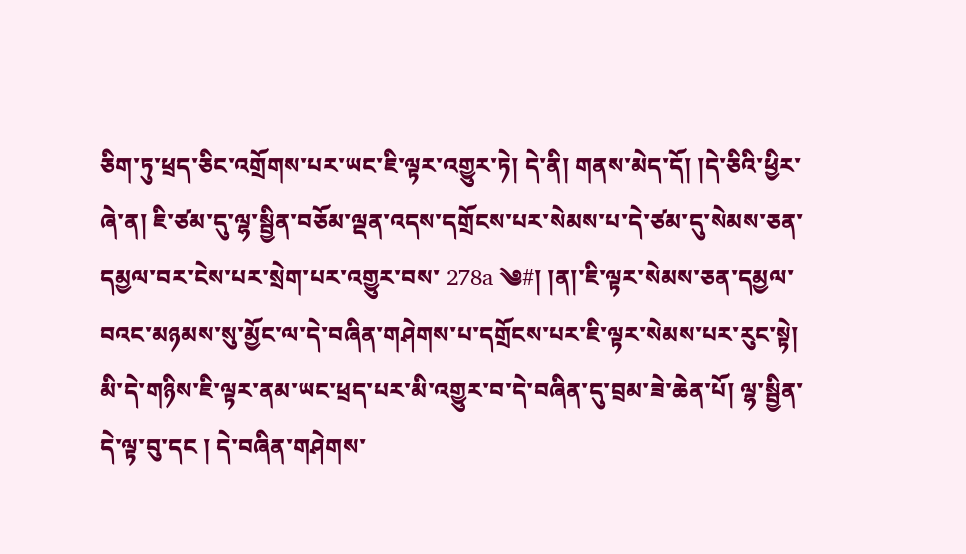ཅིག་ཏུ་ཕྲད་ཅིང་འགྲོགས་པར་ཡང་ཇི་ལྟར་འགྱུར་ཏེ། དེ་ནི། གནས་མེད་དོ། །དེ་ཅིའི་ཕྱིར་ཞེ་ན། ཇི་ཙམ་དུ་ལྷ་སྦྱིན་བཅོམ་ལྡན་འདས་དགྲོངས་པར་སེམས་པ་དེ་ཙམ་དུ་སེམས་ཅན་དམྱལ་བར་ངེས་པར་སྲེག་པར་འགྱུར་བས་ 278a ༄#། །ན།་ཇི་ལྟར་སེམས་ཅན་དམྱལ་བའང་མཉམས་སུ་མྱོང་ལ་དེ་བཞིན་གཤེགས་པ་དགྲོངས་པར་ཇི་ལྟར་སེམས་པར་རུང་སྟེ། མི་དེ་གཉིས་ཇི་ལྟར་ནམ་ཡང་ཕྲད་པར་མི་འགྱུར་བ་དེ་བཞིན་དུ་བྲམ་ཟེ་ཆེན་པོ། ལྷ་སྦྱིན་དེ་ལྟ་བུ་དང ། དེ་བཞིན་གཤེགས་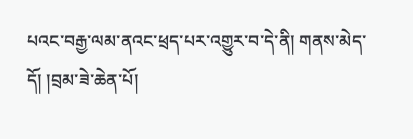པའང་བརྒྱ་ལམ་ནའང་ཕྲད་པར་འགྱུར་བ་དེ་ནི། གནས་མེད་དོ། །བྲམ་ཟེ་ཆེན་པོ།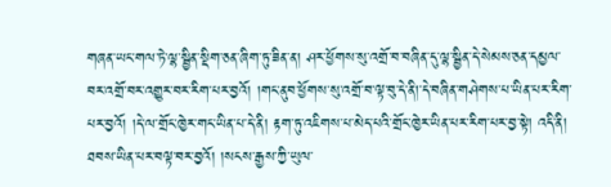གཞན་ཡང་གལ་ཏེ་ལྷ་སྦྱིན་སྡིག་ཅན་ཞིག་ཏུ་ཟིན་ན། ཤར་ཕྱོགས་སུ་འགྲོ་བ་བཞིན་དུ་ལྷ་སྦྱིན་དེ་སེམས་ཅན་དམྱལ་བར་འགྲོ་བར་འགྱུར་བར་རིག་པར་བྱའོ། །གང་ནུབ་ཕྱོགས་སུ་འགྲོ་བ་ལྟ་བུ་དེ་ནི།་དེ་བཞིན་གཤེགས་པ་ཡིན་པར་རིག་པར་བྱའོ། །དེ་ལ་གྲོང་ཁྱེར་གང་ཡིན་པ་དེ་ནི། རྟག་ཏུ་འཇིགས་པ་མེད་པའི་གྲོང་ཁྱེར་ཡིན་པར་རིག་པར་བྱ་སྟེ། འདི་ནི། ཐབས་ཡིན་པར་བལྟ་བར་བྱའོ། །སངས་རྒྱས་ཀྱི་ཡུལ་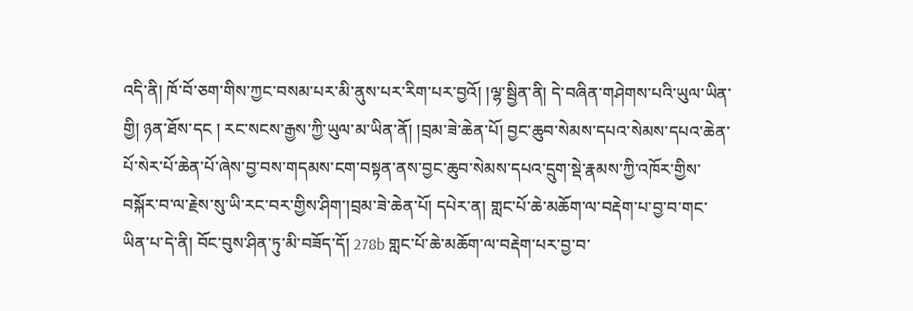འདི་ནི། ཁོ་བོ་ཅག་གིས་ཀྱང་བསམ་པར་མི་ནུས་པར་རིག་པར་བྱའོ། །ལྷ་སྦྱིན་ནི། དེ་བཞིན་གཤེགས་པའི་ཡུལ་ཡིན་གྱི། ཉན་ཐོས་དང ། རང་སངས་རྒྱས་ཀྱི་ཡུལ་མ་ཡིན་ནོ། །བྲམ་ཟེ་ཆེན་པོ། བྱང་ཆུབ་སེམས་དཔའ་སེམས་དཔའ་ཆེན་པོ་སེར་པོ་ཆེན་པོ་ཞེས་བྱ་བས་གདམས་ངག་བསྟན་ནས་བྱང་ཆུབ་སེམས་དཔའ་དྲུག་སྡེ་རྣམས་ཀྱི་འཁོར་གྱིས་བསྐོར་བ་ལ་རྗེས་སུ་ཡི་རང་བར་གྱིས་ཤིག་།བྲམ་ཟེ་ཆེན་པོ། དཔེར་ན། གླང་པོ་ཆེ་མཆོག་ལ་བརྡེག་པ་བྱ་བ་གང་ཡིན་པ་དེ་ནི། བོང་བུས་ཤིན་ཏུ་མི་བཟོད་དོ། 278b གླང་པོ་ཆེ་མཆོག་ལ་བརྡེག་པར་བྱ་བ་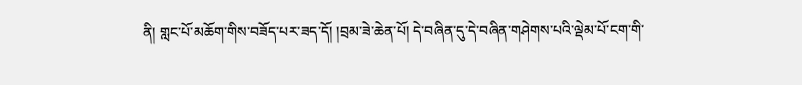ནི། གླང་པོ་མཆོག་གིས་བཟོད་པར་ཟད་དོ། །བྲམ་ཟེ་ཆེན་པོ། དེ་བཞིན་དུ་དེ་བཞིན་གཤེགས་པའི་ལྡེམ་པོ་ངག་གི་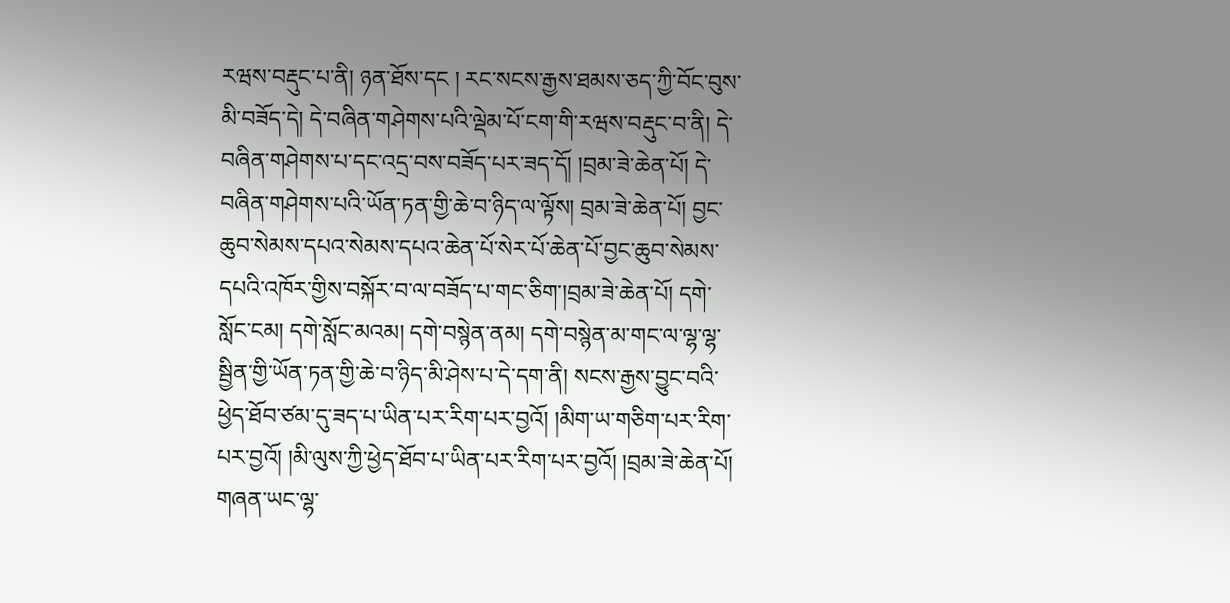རཝས་བརྡུང་པ་ནི། ཉན་ཐོས་དང ། རང་སངས་རྒྱས་ཐམས་ཅད་ཀྱི་བོང་བུས་མི་བཟོད་དེ། དེ་བཞིན་གཤེགས་པའི་ལྡེམ་པོ་ངག་གི་རཝས་བརྡུང་བ་ནི། དེ་བཞིན་གཤེགས་པ་དང་འདྲ་བས་བཟོད་པར་ཟད་དོ། །བྲམ་ཟེ་ཆེན་པོ། དེ་བཞིན་གཤེགས་པའི་ཡོན་ཏན་གྱི་ཆེ་བ་ཉིད་ལ་ལྟོས། བྲམ་ཟེ་ཆེན་པོ། བྱང་ཆུབ་སེམས་དཔའ་སེམས་དཔའ་ཆེན་པོ་སེར་པོ་ཆེན་པོ་བྱང་ཆུབ་སེམས་དཔའི་འཁོར་གྱིས་བསྐོར་བ་ལ་བཟོད་པ་གང་ཅིག་།བྲམ་ཟེ་ཆེན་པོ། དགེ་སློང་ངམ། དགེ་སློང་མའམ། དགེ་བསྙེན་ནམ། དགེ་བསྙེན་མ་གང་ལ་ལྷ་ལྷ་སྦྱིན་གྱི་ཡོན་ཏན་གྱི་ཆེ་བ་ཉིད་མི་ཤེས་པ་དེ་དག་ནི། སངས་རྒྱས་བྱུང་བའི་ཕྱེད་ཐོབ་ཙམ་དུ་ཟད་པ་ཡིན་པར་རིག་པར་བྱའོ། །མིག་ཡ་གཅིག་པར་རིག་པར་བྱའོ། །མི་ལུས་ཀྱི་ཕྱེད་ཐོབ་པ་ཡིན་པར་རིག་པར་བྱའོ། །བྲམ་ཟེ་ཆེན་པོ། གཞན་ཡང་ལྷ་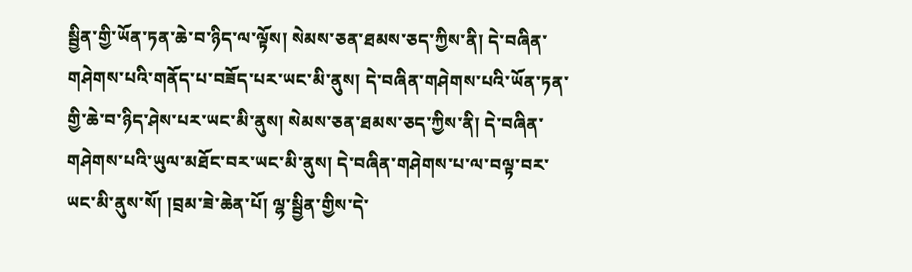སྦྱིན་གྱི་ཡོན་ཏན་ཆེ་བ་ཉིད་ལ་ལྟོས། སེམས་ཅན་ཐམས་ཅད་ཀྱིས་ནི། དེ་བཞིན་གཤེགས་པའི་གནོད་པ་བཟོད་པར་ཡང་མི་ནུས། དེ་བཞིན་གཤེགས་པའི་ཡོན་ཏན་གྱི་ཆེ་བ་ཉིད་ཤེས་པར་ཡང་མི་ནུས། སེམས་ཅན་ཐམས་ཅད་ཀྱིས་ནི། དེ་བཞིན་གཤེགས་པའི་ཡུལ་མཐོང་བར་ཡང་མི་ནུས། དེ་བཞིན་གཤེགས་པ་ལ་བལྟ་བར་ཡང་མི་ནུས་སོ། །བྲམ་ཟེ་ཆེན་པོ། ལྷ་སྦྱིན་གྱིས་དེ་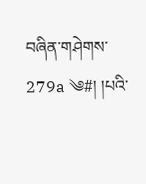བཞིན་གཤེགས་ 279a ༄#། །པའི་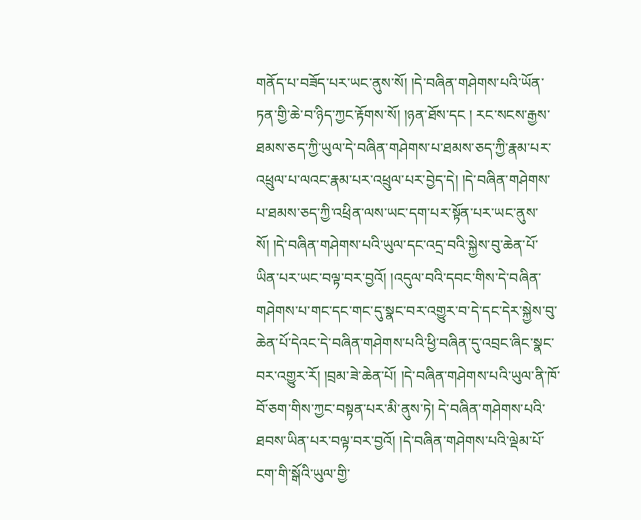གནོད་པ་བཟོད་པར་ཡང་ནུས་སོ། །དེ་བཞིན་གཤེགས་པའི་ཡོན་ཏན་གྱི་ཆེ་བ་ཉིད་ཀྱང་རྟོགས་སོ། །ཉན་ཐོས་དང ། རང་སངས་རྒྱས་ཐམས་ཅད་ཀྱི་ཡུལ་དེ་བཞིན་གཤེགས་པ་ཐམས་ཅད་ཀྱི་རྣམ་པར་འཕྲུལ་པ་ལའང་རྣམ་པར་འཕྲུལ་པར་བྱེད་དེ། །དེ་བཞིན་གཤེགས་པ་ཐམས་ཅད་ཀྱི་འཕྲིན་ལས་ཡང་དག་པར་སྟོན་པར་ཡང་ནུས་སོ། །དེ་བཞིན་གཤེགས་པའི་ཡུལ་དང་འདྲ་བའི་སྐྱེས་བུ་ཆེན་པོ་ཡིན་པར་ཡང་བལྟ་བར་བྱའོ། །འདུལ་བའི་དབང་གིས་དེ་བཞིན་གཤེགས་པ་གང་དང་གང་དུ་སྣང་བར་འགྱུར་བ་དེ་དང་དེར་སྐྱེས་བུ་ཆེན་པོ་དེའང་དེ་བཞིན་གཤེགས་པའི་ཕྱི་བཞིན་དུ་འབྲང་ཞིང་སྣང་བར་འགྱུར་རོ། །བྲམ་ཟེ་ཆེན་པོ། །དེ་བཞིན་གཤེགས་པའི་ཡུལ་ནི་ཁོ་བོ་ཅག་གིས་ཀྱང་བསྟན་པར་མི་ནུས་ཏེ། དེ་བཞིན་གཤེགས་པའི་ཐབས་ཡིན་པར་བལྟ་བར་བྱའོ། །དེ་བཞིན་གཤེགས་པའི་ལྡེམ་པོ་ངག་གི་སྒོའི་ཡུལ་གྱི་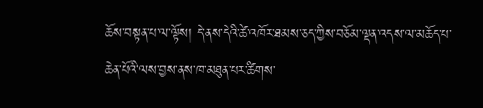ཆོས་བསྟན་པ་ལ་ལྟོས། དེ་ནས་དེའི་ཚེ་འཁོར་ཐམས་ཅད་ཀྱིས་བཅོམ་ལྡན་འདས་ལ་མཆོད་པ་ཆེན་པོའི་ལས་བྱས་ནས་ཁ་མཐུན་པར་ཚིགས་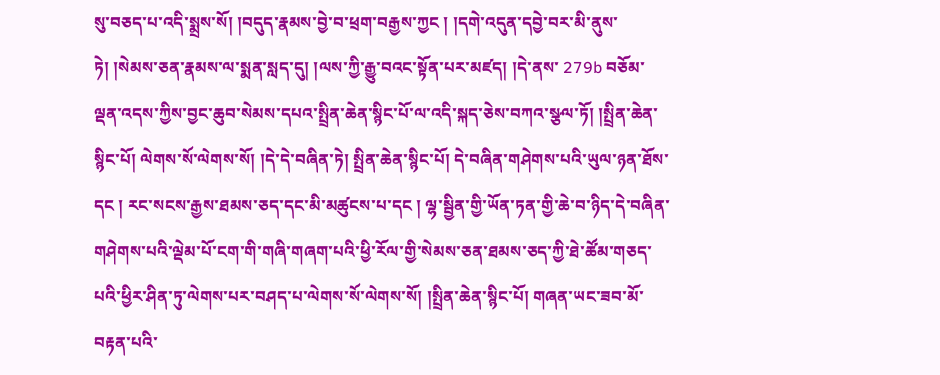སུ་བཅད་པ་འདི་སྨྲས་སོ། །བདུད་རྣམས་བྱེ་བ་ཕྲག་བརྒྱས་ཀྱང ། །དགེ་འདུན་དབྱེ་བར་མི་ནུས་ཏེ། །སེམས་ཅན་རྣམས་ལ་སྨན་སླད་དུ། །ལས་ཀྱི་རྒྱུ་བའང་སྟོན་པར་མཛད། །དེ་ནས་ 279b བཅོམ་ལྡན་འདས་ཀྱིས་བྱང་ཆུབ་སེམས་དཔའ་སྤྲིན་ཆེན་སྙིང་པོ་ལ་འདི་སྐད་ཅེས་བཀའ་སྩལ་ཏོ། །སྤྲིན་ཆེན་སྙིང་པོ། ལེགས་སོ་ལེགས་སོ། །དེ་དེ་བཞིན་ཏེ། སྤྲིན་ཆེན་སྙིང་པོ། དེ་བཞིན་གཤེགས་པའི་ཡུལ་ཉན་ཐོས་དང ། རང་སངས་རྒྱས་ཐམས་ཅད་དང་མི་མཚུངས་པ་དང ། ལྷ་སྦྱིན་གྱི་ཡོན་ཏན་གྱི་ཆེ་བ་ཉིད་དེ་བཞིན་གཤེགས་པའི་ལྡེམ་པོ་ངག་གི་གཞི་གཞག་པའི་ཕྱི་རོལ་གྱི་སེམས་ཅན་ཐམས་ཅད་ཀྱི་ཐེ་ཚོམ་གཅད་པའི་ཕྱིར་ཤིན་ཏུ་ལེགས་པར་བཤད་པ་ལེགས་སོ་ལེགས་སོ། །སྤྲིན་ཆེན་སྙིང་པོ། གཞན་ཡང་ཟབ་མོ་བརྟན་པའི་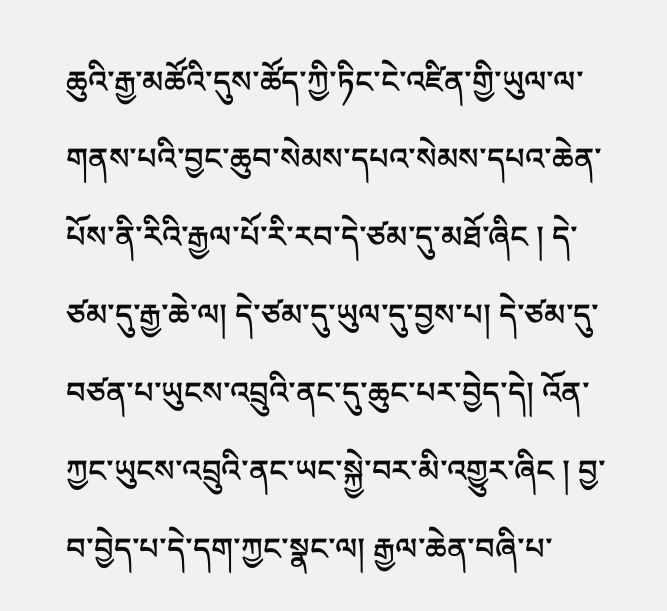ཆུའི་རྒྱ་མཚོའི་དུས་ཚོད་ཀྱི་ཏིང་ངེ་འཛིན་གྱི་ཡུལ་ལ་གནས་པའི་བྱང་ཆུབ་སེམས་དཔའ་སེམས་དཔའ་ཆེན་པོས་ནི་རིའི་རྒྱལ་པོ་རི་རབ་དེ་ཙམ་དུ་མཐོ་ཞིང ། དེ་ཙམ་དུ་རྒྱ་ཆེ་ལ། དེ་ཙམ་དུ་ཡུལ་དུ་བྱས་པ། དེ་ཙམ་དུ་བཙན་པ་ཡུངས་འབྲུའི་ནང་དུ་ཆུང་པར་བྱེད་དེ། འོན་ཀྱང་ཡུངས་འབྲུའི་ནང་ཡང་སྐྱེ་བར་མི་འགྱུར་ཞིང ། བྱ་བ་བྱེད་པ་དེ་དག་ཀྱང་སྣང་ལ། རྒྱལ་ཆེན་བཞི་པ་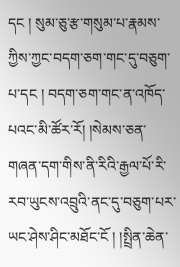དང ། སུམ་ཅུ་རྩ་གསུམ་པ་རྣམས་ཀྱིས་ཀྱང་བདག་ཅག་གང་དུ་བཅུག་པ་དང ། བདག་ཅག་གང་ན་འཁོད་པའང་མི་ཚོར་རོ། །སེམས་ཅན་གཞན་དག་གིས་ནི་རིའི་རྒྱལ་པོ་རི་རབ་ཡུངས་འབྲུའི་ནང་དུ་བཅུག་པར་ཡང་ཤེས་ཤིང་མཐོང་ངོ ། །སྤྲིན་ཆེན་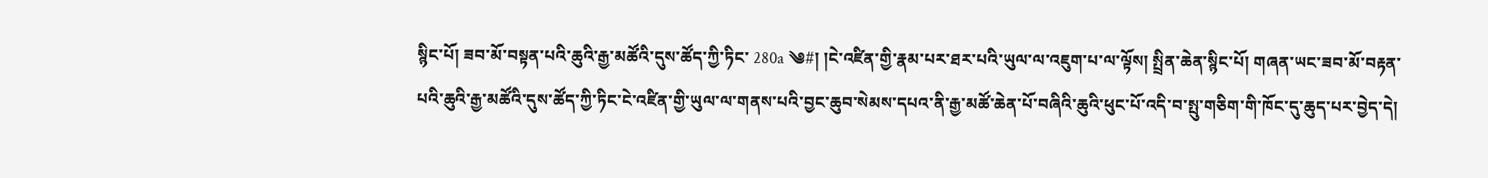སྙིང་པོ། ཟབ་མོ་བསྟན་པའི་ཆུའི་རྒྱ་མཚོའི་དུས་ཚོད་ཀྱི་ཏིང་ 280a ༄#། །ངེ་འཛིན་གྱི་རྣམ་པར་ཐར་པའི་ཡུལ་ལ་འཇུག་པ་ལ་ལྟོས། སྤྲིན་ཆེན་སྙིང་པོ། གཞན་ཡང་ཟབ་མོ་བརྟན་པའི་ཆུའི་རྒྱ་མཚོའི་དུས་ཚོད་ཀྱི་ཏིང་ངེ་འཛིན་གྱི་ཡུལ་ལ་གནས་པའི་བྱང་ཆུབ་སེམས་དཔའ་ནི་རྒྱ་མཚོ་ཆེན་པོ་བཞིའི་ཆུའི་ཕུང་པོ་འདི་བ་སྤུ་གཅིག་གི་ཁོང་དུ་ཆུད་པར་བྱེད་དེ།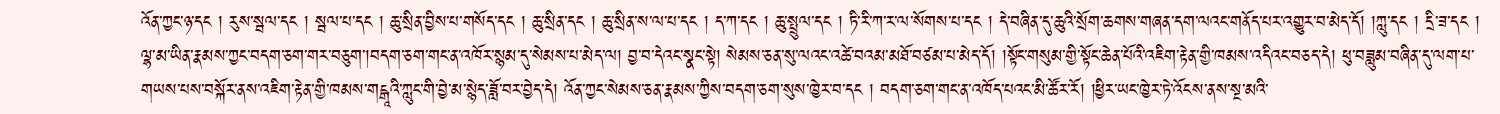འོན་ཀྱང་ཉ་དང ། རུས་སྦལ་དང ། སྦལ་པ་དང ། ཆུ་སྲིན་བྱིས་པ་གསོད་དང ། ཆུ་སྲིན་དང ། ཆུ་སྲིན་ས་ལ་པ་དང ། ད་ཀ་དང ། ཆུ་སྤྲུལ་དང ། ཏི་རི་ཀ་ར་ལ་སོགས་པ་དང ། དེ་བཞིན་དུ་ཆུའི་སྲོག་ཆགས་གཞན་དག་ལའང་གནོད་པར་འགྱུར་བ་མེད་དོ། །ཀླུ་དང ། དྲི་ཟ་དང ། ལྷ་མ་ཡིན་རྣམས་ཀྱང་བདག་ཅག་གར་བཅུག་།བདག་ཅག་གང་ན་འཁོར་སྙམ་དུ་སེམས་པ་མེད་ལ། བྱ་བ་དེའང་སྣང་སྟེ། སེམས་ཅན་སུ་ལའང་འཚེ་བའམ་མཐོ་བཙམ་པ་མེད་དོ། །སྟོང་གསུམ་གྱི་སྟོང་ཆེན་པོའི་འཇིག་རྟེན་གྱི་ཁམས་འདིའང་བཅད་དེ། ཕུ་བཟླུམ་བཞིན་དུ་ལག་པ་གཡས་པས་བསྐོར་ནས་འཇིག་རྟེན་གྱི་ཁམས་གངྒཱའི་ཀླུང་གི་བྱེ་མ་སྙེད་ཟློ་བར་བྱེད་དེ། འོན་ཀྱང་སེམས་ཅན་རྣམས་ཀྱིས་བདག་ཅག་སུས་ཁྱེར་བ་དང ། བདག་ཅག་གང་ན་འཁོད་པའང་མི་ཚོར་རོ། །ཕྱིར་ཡང་ཁྱེར་ཏེ་འོངས་ནས་སྔ་མའི་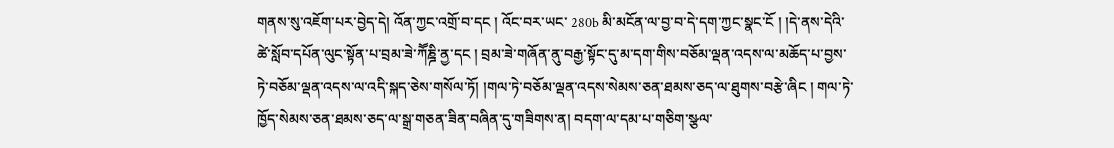གནས་སུ་འཇོག་པར་བྱེད་དེ། འོན་ཀྱང་འགྲོ་བ་དང ། འོང་བར་ཡང་ 280b མི་མངོན་ལ་བྱ་བ་དེ་དག་ཀྱང་སྣང་ངོ ། །དེ་ནས་དེའི་ཚེ་སློབ་དཔོན་ལུང་སྟོན་པ་བྲམ་ཟེ་ཀཽཎྜི་ནྱ་དང ། བྲམ་ཟེ་གཞོན་ནུ་བརྒྱ་སྟོང་དུ་མ་དག་གིས་བཅོམ་ལྡན་འདས་ལ་མཆོད་པ་བྱས་ཏེ་བཅོམ་ལྡན་འདས་ལ་འདི་སྐད་ཅེས་གསོལ་ཏོ། །གལ་ཏེ་བཅོམ་ལྡན་འདས་སེམས་ཅན་ཐམས་ཅད་ལ་ཐུགས་བརྩེ་ཞིང ། གལ་ཏེ་ཁྱོད་སེམས་ཅན་ཐམས་ཅད་ལ་སྒྲ་གཅན་ཟིན་བཞིན་དུ་གཟིགས་ན། བདག་ལ་དམ་པ་གཅིག་སྩལ་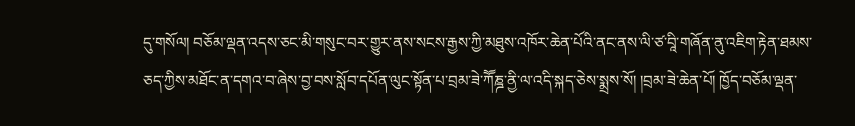དུ་གསོལ། བཅོམ་ལྡན་འདས་ཅང་མི་གསུང་བར་གྱུར་ནས་སངས་རྒྱས་ཀྱི་མཐུས་འཁོར་ཆེན་པོའི་ནང་ནས་ལི་ཙ་བཱི་གཞོན་ནུ་འཇིག་རྟེན་ཐམས་ཅད་ཀྱིས་མཐོང་ན་དགའ་བ་ཞེས་བྱ་བས་སློབ་དཔོན་ལུང་སྟོན་པ་བྲམ་ཟེ་ཀཽཎྜ་ནྱི་ལ་འདི་སྐད་ཅེས་སྨྲས་སོ། །བྲམ་ཟེ་ཆེན་པོ། ཁྱོད་བཅོམ་ལྡན་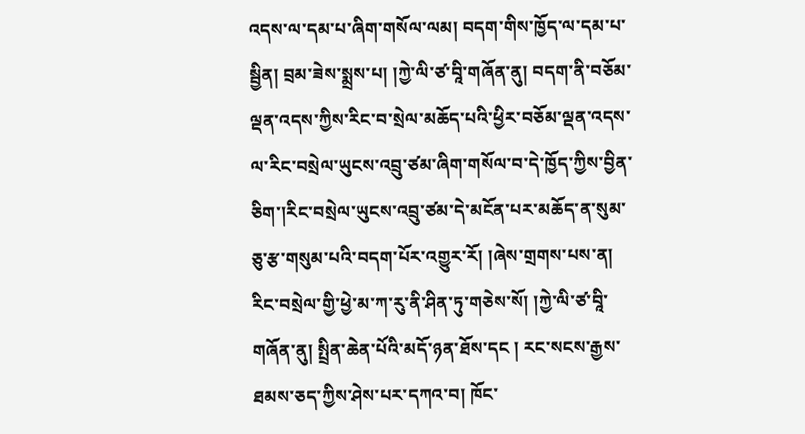འདས་ལ་དམ་པ་ཞིག་གསོལ་ལམ། བདག་གིས་ཁྱོད་ལ་དམ་པ་སྦྱིན། བྲམ་ཟེས་སྨྲས་པ། །ཀྱེ་ལི་ཙ་བཱི་གཞོན་ནུ། བདག་ནི་བཅོམ་ལྡན་འདས་ཀྱིས་རིང་བ་སྲེལ་མཆོད་པའི་ཕྱིར་བཅོམ་ལྡན་འདས་ལ་རིང་བསྲེལ་ཡུངས་འབྲུ་ཙམ་ཞིག་གསོལ་བ་དེ་ཁྱོད་ཀྱིས་བྱིན་ཅིག་།རིང་བསྲེལ་ཡུངས་འབྲུ་ཙམ་དེ་མངོན་པར་མཆོད་ན་སུམ་ཅུ་རྩ་གསུམ་པའི་བདག་པོར་འགྱུར་རོ། །ཞེས་གྲགས་པས་ན། རིང་བསྲེལ་གྱི་ཕྱེ་མ་ཀ་རུ་ནི་ཤིན་ཏུ་གཅེས་སོ། །ཀྱེ་ལི་ཙ་བཱི་གཞོན་ནུ། སྤྲིན་ཆེན་པོའི་མདོ་ཉན་ཐོས་དང ། རང་སངས་རྒྱས་ཐམས་ཅད་ཀྱིས་ཤེས་པར་དཀའ་བ། ཁོང་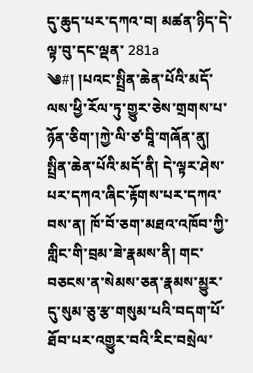དུ་ཆུད་པར་དཀའ་བ། མཚན་ཉིད་དེ་ལྟ་བུ་དང་ལྡན་ 281a ༄#། །པའང་སྤྲིན་ཆེན་པོའི་མདོ་ལས་ཕྱི་རོལ་ཏུ་གྱུར་ཅེས་གྲགས་པ་ཉོན་ཅིག་།ཀྱེ་ལི་ཙ་བཱི་གཞོན་ནུ། སྤྲིན་ཆེན་པོའི་མདོ་ནི། དེ་ལྟར་ཤེས་པར་དཀའ་ཞིང་རྟོགས་པར་དཀའ་བས་ན། ཁོ་བོ་ཅག་མཐའ་འཁོབ་ཀྱི་གླིང་གི་བྲམ་ཟེ་རྣམས་ནི། གང་བཅངས་ན་སེམས་ཅན་རྣམས་མྱུར་དུ་སུམ་ཅུ་རྩ་གསུམ་པའི་བདག་པོ་ཐོབ་པར་འགྱུར་བའི་རིང་བསྲེལ་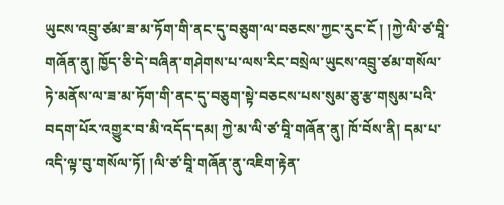ཡུངས་འབྲུ་ཙམ་ཟ་མ་ཏོག་གི་ནང་དུ་བཅུག་ལ་བཅངས་ཀྱང་རུང་ངོ ། །ཀྱེ་ལི་ཙ་བཱི་གཞོན་ནུ། ཁྱོད་ཅི་དེ་བཞིན་གཤེགས་པ་ལས་རིང་བསྲེལ་ཡུངས་འབྲུ་ཙམ་གསོལ་ཏེ་མནོས་ལ་ཟ་མ་ཏོག་གི་ནང་དུ་བཅུག་སྟེ་བཅངས་པས་སུམ་ཅུ་རྩ་གསུམ་པའི་བདག་པོར་འགྱུར་བ་མི་འདོད་དམ། ཀྱེ་མ་ལི་ཙ་བཱི་གཞོན་ནུ། ཁོ་བོས་ནི། དམ་པ་འདི་ལྟ་བུ་གསོལ་ཏོ། །ལི་ཙ་བཱི་གཞོན་ནུ་འཇིག་རྟེན་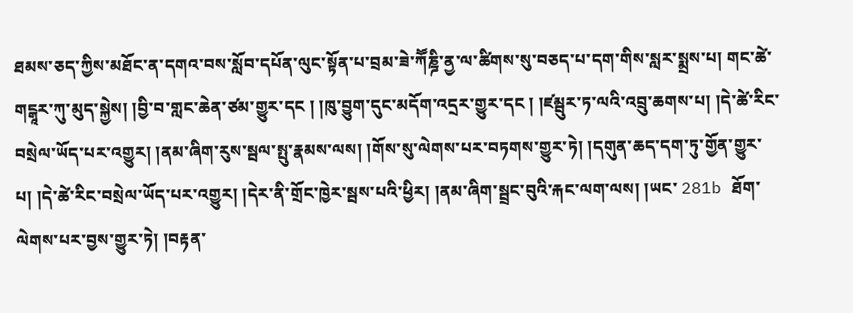ཐམས་ཅད་ཀྱིས་མཐོང་ན་དགའ་བས་སློབ་དཔོན་ལུང་སྟོན་པ་བྲམ་ཟེ་ཀཽཎྜི་ནྱ་ལ་ཚིགས་སུ་བཅད་པ་དག་གིས་སླར་སྨྲས་པ། གང་ཚེ་གངྒཱར་ཀུ་མུད་སྐྱེས། །བྱི་བ་གླང་ཆེན་ཙམ་གྱུར་དང ། །ཁུ་བྱུག་དུང་མདོག་འདྲར་གྱུར་དང ། །ཛམྦུར་ཏ་ལའི་འབྲུ་ཆགས་པ། །དེ་ཚེ་རིང་བསྲེལ་ཡོད་པར་འགྱུར། །ནམ་ཞིག་རུས་སྦལ་སྤུ་རྣམས་ལས། །གོས་སུ་ལེགས་པར་བཏགས་གྱུར་ཏེ། །དགུན་ཆད་དག་ཏུ་གྱོན་གྱུར་པ། །དེ་ཚེ་རིང་བསྲེལ་ཡོད་པར་འགྱུར། །དེར་ནི་གྲོང་ཁྱེར་སྦས་པའི་ཕྱིར། །ནམ་ཞིག་སྦྲང་བུའི་རྐང་ལག་ལས། །ཡང་ 281b ཐོག་ལེགས་པར་བྱས་གྱུར་ཏེ། །བརྟན་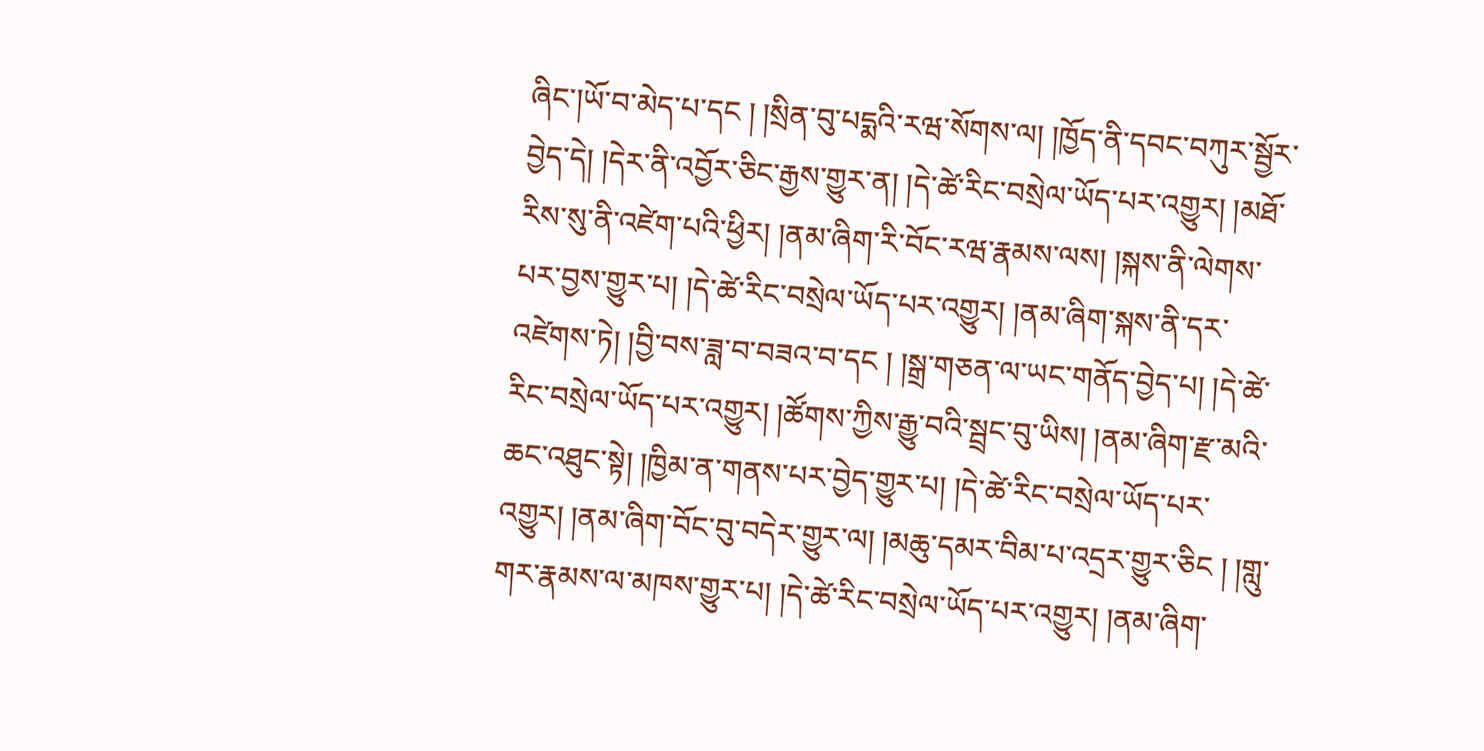ཞིང་།ཡོ་བ་མེད་པ་དང ། །སྲིན་བུ་པདྨའི་རཝ་སོགས་ལ། །ཁྱོད་ནི་དབང་བཀུར་སྦྱོར་བྱེད་དེ། །དེར་ནི་འབྱོར་ཅིང་རྒྱས་གྱུར་ན། །དེ་ཚེ་རིང་བསྲེལ་ཡོད་པར་འགྱུར། །མཐོ་རིས་སུ་ནི་འཛེག་པའི་ཕྱིར། །ནམ་ཞིག་རི་བོང་རཝ་རྣམས་ལས། །སྐས་ནི་ལེགས་པར་བྱས་གྱུར་པ། །དེ་ཚེ་རིང་བསྲེལ་ཡོད་པར་འགྱུར། །ནམ་ཞིག་སྐས་ནི་དར་འཛེགས་ཏེ། །བྱི་བས་ཟླ་བ་བཟའ་བ་དང ། །སྒྲ་གཅན་ལ་ཡང་གནོད་བྱེད་པ། །དེ་ཚེ་རིང་བསྲེལ་ཡོད་པར་འགྱུར། །ཚོགས་ཀྱིས་རྒྱུ་བའི་སྦྲང་བུ་ཡིས། །ནམ་ཞིག་རྫ་མའི་ཆང་འཐུང་སྟེ། །ཁྱིམ་ན་གནས་པར་བྱེད་གྱུར་པ། །དེ་ཚེ་རིང་བསྲེལ་ཡོད་པར་འགྱུར། །ནམ་ཞིག་བོང་བུ་བདེར་གྱུར་ལ། །མཆུ་དམར་བིམ་པ་འདྲར་གྱུར་ཅིང ། །གླུ་གར་རྣམས་ལ་མཁས་གྱུར་པ། །དེ་ཚེ་རིང་བསྲེལ་ཡོད་པར་འགྱུར། །ནམ་ཞིག་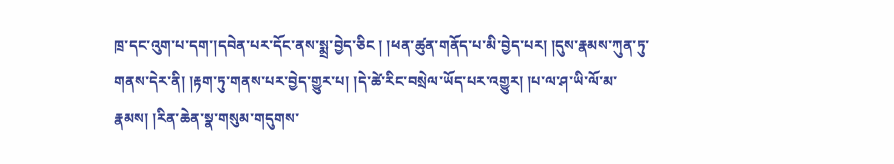ཁྲ་དང་འུག་པ་དག་།དབེན་པར་དོང་ནས་སྨྲ་བྱེད་ཅིང ། །ཕན་ཚུན་གནོད་པ་མི་བྱེད་པར། །དུས་རྣམས་ཀུན་ཏུ་གནས་དེར་ནི། །རྟག་ཏུ་གནས་པར་བྱེད་གྱུར་པ། །དེ་ཚེ་རིང་བསྲེལ་ཡོད་པར་འགྱུར། །པ་ལ་ཤ་ཡི་ལོ་མ་རྣམས། །རིན་ཆེན་སྣ་གསུམ་གདུགས་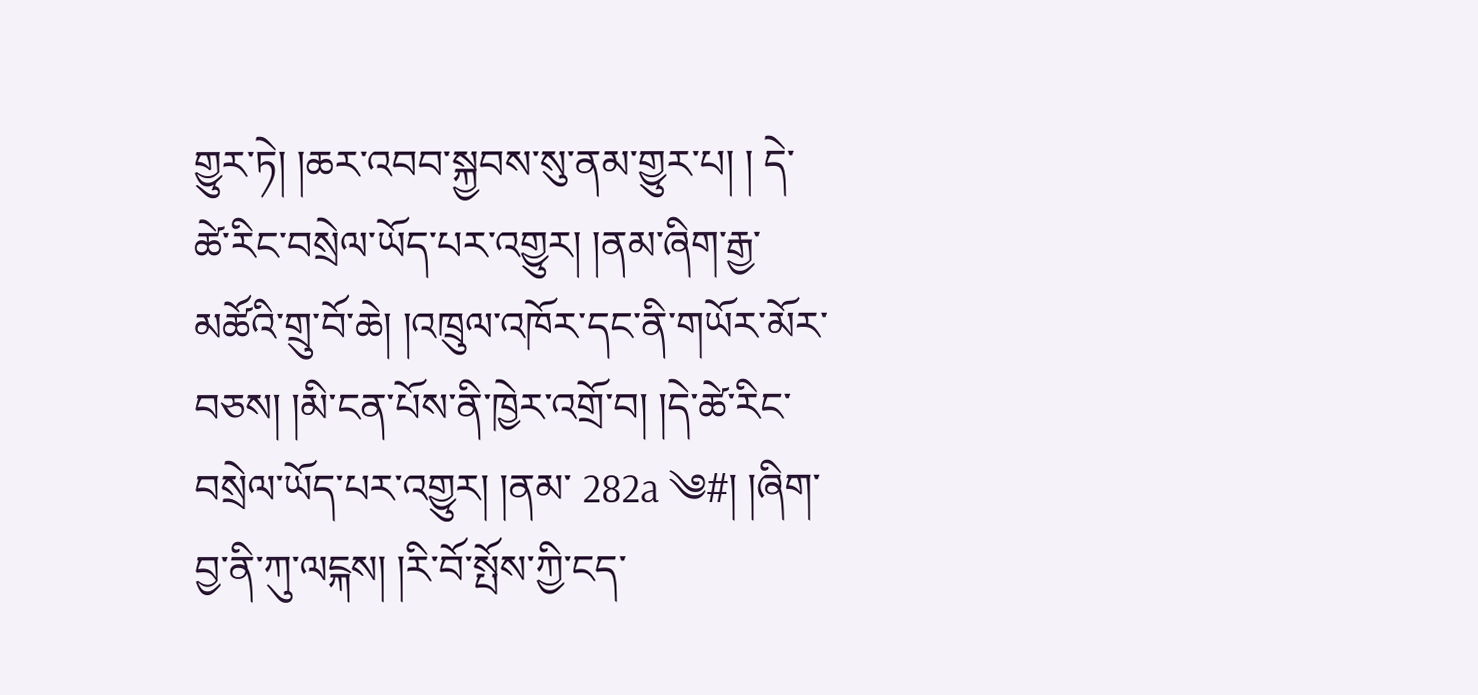གྱུར་ཏེ། །ཆར་འབབ་སྐྱབས་སུ་ནམ་གྱུར་པ། ། དེ་ཚེ་རིང་བསྲེལ་ཡོད་པར་འགྱུར། །ནམ་ཞིག་རྒྱ་མཚོའི་གྲུ་བོ་ཆེ། །འཁྲུལ་འཁོར་དང་ནི་གཡོར་མོར་བཅས། །མི་ངན་པོས་ནི་ཁྱེར་འགྲོ་བ། །དེ་ཚེ་རིང་བསྲེལ་ཡོད་པར་འགྱུར། །ནམ་ 282a ༄#། །ཞིག་བྱ་ནི་ཀུ་ལངྐས། །རི་བོ་སྤོས་ཀྱི་ངད་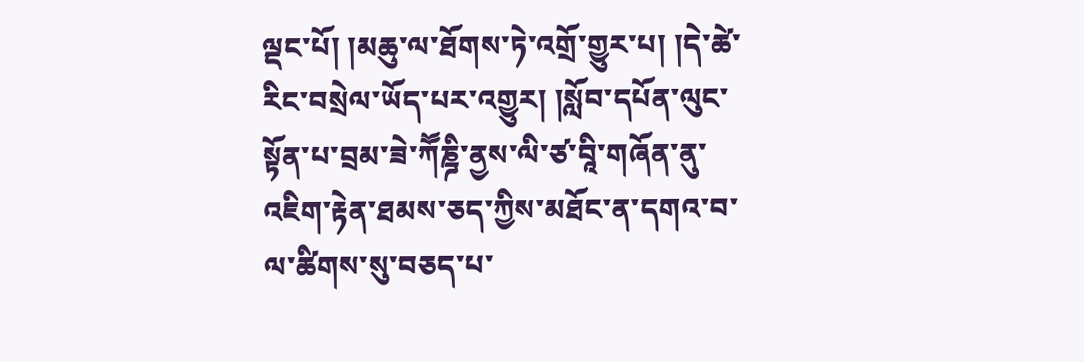ལྡང་པོ། །མཆུ་ལ་ཐོགས་ཏེ་འགྲོ་གྱུར་པ། །དེ་ཚེ་རིང་བསྲེལ་ཡོད་པར་འགྱུར། །སློབ་དཔོན་ལུང་སྟོན་པ་བྲམ་ཟེ་ཀཽཎྜི་ནྱས་ལི་ཙ་བཱི་གཞོན་ནུ་འཇིག་རྟེན་ཐམས་ཅད་ཀྱིས་མཐོང་ན་དགའ་བ་ལ་ཚིགས་སུ་བཅད་པ་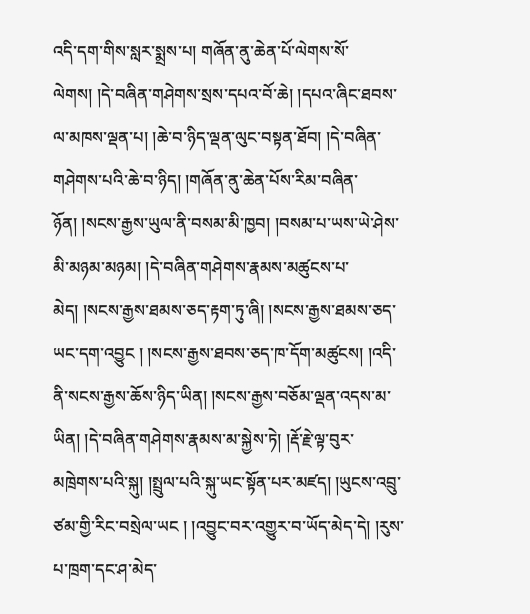འདི་དག་གིས་སླར་སྨྲས་པ། གཞོན་ནུ་ཆེན་པོ་ལེགས་སོ་ལེགས། །དེ་བཞིན་གཤེགས་སྲས་དཔའ་བོ་ཆེ། །དཔའ་ཞིང་ཐབས་ལ་མཁས་ལྡན་པ། །ཆེ་བ་ཉིད་ལྡན་ལུང་བསྟན་ཐོབ། །དེ་བཞིན་གཤེགས་པའི་ཆེ་བ་ཉིད། །གཞོན་ནུ་ཆེན་པོས་རིམ་བཞིན་ཉོན། །སངས་རྒྱས་ཡུལ་ནི་བསམ་མི་ཁྱབ། །བསམ་པ་ཡས་ཡེ་ཤེས་མི་མཉམ་མཉམ། །དེ་བཞིན་གཤེགས་རྣམས་མཚུངས་པ་མེད། །སངས་རྒྱས་ཐམས་ཅད་རྟག་ཏུ་ཞི། །སངས་རྒྱས་ཐམས་ཅད་ཡང་དག་འབྱུང ། །སངས་རྒྱས་ཐབས་ཅད་ཁ་དོག་མཚུངས། །འདི་ནི་སངས་རྒྱས་ཆོས་ཉིད་ཡིན། །སངས་རྒྱས་བཅོམ་ལྡན་འདས་མ་ཡིན། །དེ་བཞིན་གཤེགས་རྣམས་མ་སྐྱེས་ཏེ། །རྡོ་རྗེ་ལྟ་བུར་མཁྲེགས་པའི་སྐུ། །སྤྲུལ་པའི་སྐུ་ཡང་སྟོན་པར་མཛད། །ཡུངས་འབྲུ་ཙམ་གྱི་རིང་བསྲེལ་ཡང ། །འབྱུང་བར་འགྱུར་བ་ཡོད་མེད་དེ། །རུས་པ་ཁྲག་དང་ཤ་མེད་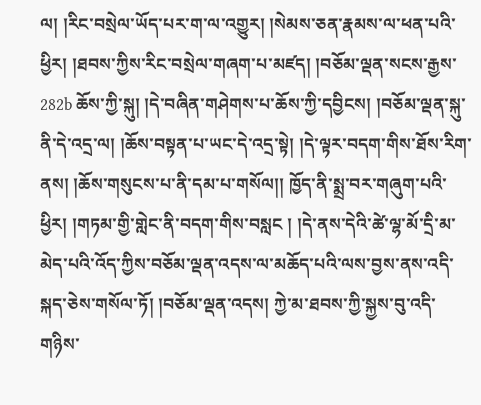ལ། །རིང་བསྲེལ་ཡོད་པར་ག་ལ་འགྱུར། །སེམས་ཅན་རྣམས་ལ་ཕན་པའི་ཕྱིར། །ཐབས་ཀྱིས་རིང་བསྲེལ་གཞག་པ་མཛད། །བཅོམ་ལྡན་སངས་རྒྱས་ 282b ཆོས་ཀྱི་སྐུ། །དེ་བཞིན་གཤེགས་པ་ཆོས་ཀྱི་དབྱིངས། །བཅོམ་ལྡན་སྐུ་ནི་དེ་འདྲ་ལ། །ཆོས་བསྟན་པ་ཡང་དེ་འདྲ་སྟེ། །དེ་ལྟར་བདག་གིས་ཐོས་རིག་ནས། །ཆོས་གསུངས་པ་ནི་དམ་པ་གསོལ།། ཁྱོད་ནི་སྨྲ་བར་གཞུག་པའི་ཕྱིར། །གཏམ་གྱི་གླེང་ནི་བདག་གིས་བསླང ། །དེ་ནས་དེའི་ཚེ་ལྷ་མོ་དྲི་མ་མེད་པའི་འོད་ཀྱིས་བཅོམ་ལྡན་འདས་ལ་མཆོད་པའི་ལས་བྱས་ནས་འདི་སྐད་ཅེས་གསོལ་ཏོ། །བཅོམ་ལྡན་འདས། ཀྱེ་མ་ཐབས་ཀྱི་སྐྱས་བུ་འདི་གཉིས་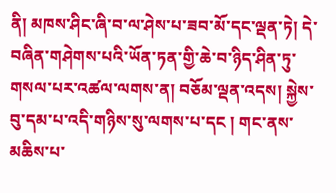ནི། མཁས་ཤིང་ཞི་བ་ལ་ཤེས་པ་ཟབ་མོ་དང་ལྡན་ཏེ། དེ་བཞིན་གཤེགས་པའི་ཡོན་ཏན་གྱི་ཆེ་བ་ཉིད་ཤིན་ཏུ་གསལ་པར་འཚལ་ལགས་ན། བཅོམ་ལྡན་འདས། སྐྱེས་བུ་དམ་པ་འདི་གཉིས་སུ་ལགས་པ་དང ། གང་ནས་མཆིས་པ་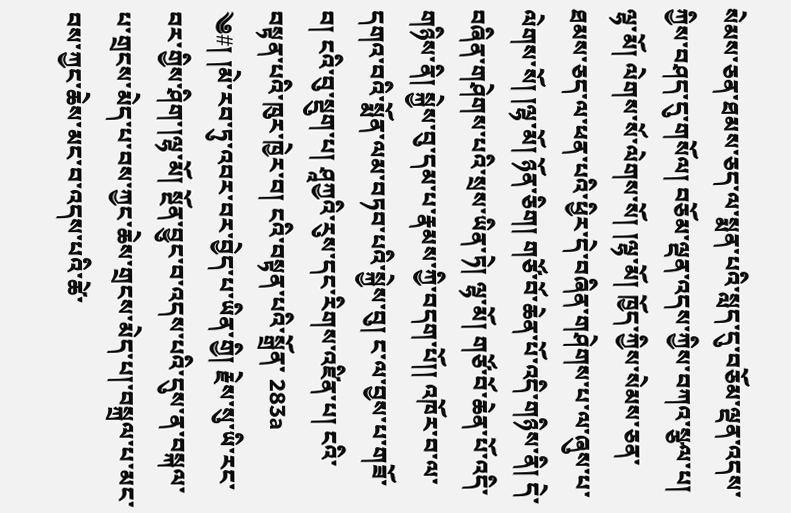སེམས་ཅན་ཐམས་ཅད་ལ་སྨན་པའི་སླད་དུ་བཅོམ་ལྡན་འདས་ཀྱིས་བཤད་དུ་གསོལ། བཅོམ་ལྡན་འདས་ཀྱིས་བཀའ་སྩལ་པ། ལྷ་མོ། ལེགས་སོ་ལེགས་སོ། །ལྷ་མོ། ཁྱོད་ཀྱིས་སེམས་ཅན་ཐམས་ཅད་ལ་ཕན་པའི་ཕྱིར་དེ་བཞིན་གཤེགས་པ་ལ་ཞུས་པ་ལེགས་སོ། །ལྷ་མོ། ཉོན་ཅིག། གཙོ་བོ་ཆེན་པོ་འདི་གཉིས་ནི། དེ་བཞིན་གཤེགས་པའི་སྲས་ཡིན་ཏེ། ལྷ་མོ། གཙོ་བོ་ཆེན་པོ་འདི་གཉིས་ནི། སྐྱེས་བུ་དམ་པ་རྣམས་ཀྱི་བདག་པོ།། འཁོར་བ་ལ་དགའ་བའི་སྨོན་ལམ་བཏབ་པའི་སྐྱེས་བུ། ང་ལ་བྱས་པ་གཟོ་བ། ངའི་བུ་སྡུག་པ། ཤཱཀྱའི་རུས་དང་རིགས་འཛིན་པ། ངའི་བསྟན་པའི་ཁུར་ཁྱེར་བ། ངའི་བསྟན་པའི་སྒྲོན་ 283a ༄#། །མེ་རབ་ཏུ་འབར་བར་བྱེད་པ་ཡིན་གྱི། རྗེས་སུ་ཡི་རང་བར་གྱིས་ཤིག་།ལྷ་མོ། སྔོན་བྱུང་བ་འདས་པའི་དུས་ན་བསྐལ་པ་གྲངས་མེད་པ་བས་ཀྱང་ཆེས་གྲངས་མེད་པ།་བསྐྲལ་པ་མང་བས་ཀྱང་ཆེས་མང་བ་འདས་པའི་ཚེ་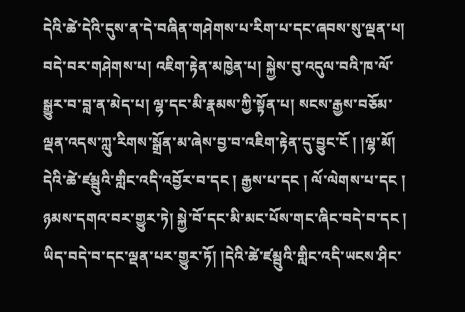དེའི་ཚེ་དེའི་དུས་ན་དེ་བཞིན་གཤེགས་པ་རིག་པ་དང་ཞབས་སུ་ལྡན་པ། བདེ་བར་གཤེགས་པ། འཇིག་རྟེན་མཁྱེན་པ། སྐྱེས་བུ་འདུལ་བའི་ཁ་ལོ་སྒྱུར་བ་བླ་ན་མེད་པ། ལྷ་དང་མི་རྣམས་ཀྱི་སྟོན་པ། སངས་རྒྱས་བཅོམ་ལྡན་འདས་ཀླུ་རིགས་སྒྲོན་མ་ཞེས་བྱ་བ་འཇིག་རྟེན་དུ་བྱུང་ངོ ། །ལྷ་མོ། དེའི་ཚེ་ཛམྦུའི་གླིང་འདི་འབྱོར་བ་དང ། རྒྱས་པ་དང ། ལོ་ལེགས་པ་དང ། ཉམས་དགའ་བར་གྱུར་ཏེ། སྐྱེ་བོ་དང་མི་མང་པོས་གང་ཞིང་བདེ་བ་དང ། ཡིད་བདེ་བ་དང་ལྡན་པར་གྱུར་ཏོ། །དེའི་ཚེ་ཛམྦུའི་གླིང་འདི་ཡངས་ཤིང་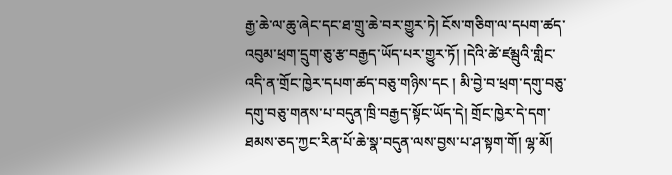རྒྱ་ཆེ་ལ་ཆུ་ཞེང་དང་ཐ་གྲུ་ཆེ་བར་གྱུར་ཏེ། ངོས་གཅིག་ལ་དཔག་ཚད་འབུམ་ཕྲག་དྲུག་ཅུ་རྩ་བརྒྱད་ཡོད་པར་གྱུར་ཏོ། །དེའི་ཚེ་ཛམྦུའི་གླིང་འདི་ན་གྲོང་ཁྱེར་དཔག་ཚད་བཅུ་གཉིས་དང ། མི་བྱེ་བ་ཕྲག་དགུ་བཅུ་དགུ་བཅུ་གནས་པ་བདུན་ཁྲི་བརྒྱད་སྟོང་ཡོད་དེ། གྲོང་ཁྱེར་དེ་དག་ཐམས་ཅད་ཀྱང་རིན་པོ་ཆེ་སྣ་བདུན་ལས་བྱས་པ་ཤ་སྟག་གོ། ལྷ་མོ།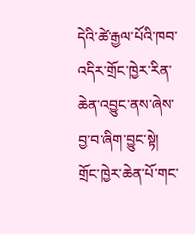དེའི་ཚེ་རྒྱལ་པོའི་ཁབ་འདིར་གྲོང་ཁྱེར་རིན་ཆེན་འབྱུང་ནས་ཞེས་བྱ་བ་ཞིག་བྱུང་སྟེ། གྲོང་ཁྱེར་ཆེན་པོ་གང་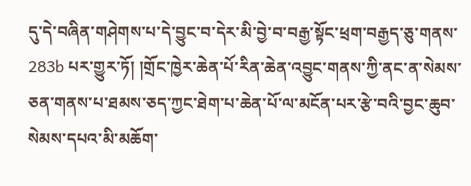དུ་དེ་བཞིན་གཤེགས་པ་དེ་བྱུང་བ་དེར་མི་བྱེ་བ་བརྒྱ་སྟོང་ཕྲག་བརྒྱད་ཅུ་གནས་ 283b པར་གྱུར་ཏོ། །གྲོང་ཁྱེར་ཆེན་པོ་རིན་ཆེན་འབྱུང་གནས་ཀྱི་ནང་ན་སེམས་ཅན་གནས་པ་ཐམས་ཅད་ཀྱང་ཐེག་པ་ཆེན་པོ་ལ་མངོན་པར་རྩེ་བའི་བྱང་ཆུབ་སེམས་དཔའ་མི་མཆོག་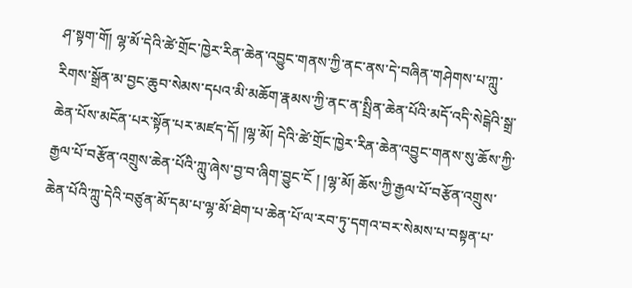ཤ་སྟག་གོ། ལྷ་མོ་དེའི་ཚེ་གྲོང་ཁྱེར་རིན་ཆེན་འབྱུང་གནས་ཀྱི་ནང་ནས་དེ་བཞིན་གཤེགས་པ་ཀླུ་རིགས་སྒྲོན་མ་བྱང་ཆུབ་སེམས་དཔའ་མི་མཆོག་རྣམས་ཀྱི་ནང་ན་སྤྲིན་ཆེན་པོའི་མདོ་འདི་སེངྒེའི་སྒྲ་ཆེན་པོས་མངོན་པར་སྟོན་པར་མཛད་དོ། །ལྷ་མོ། དེའི་ཚེ་གྲོང་ཁྱེར་རིན་ཆེན་འབྱུང་གནས་སུ་ཆོས་ཀྱི་རྒྱལ་པོ་བརྩོན་འགྲུས་ཆེན་པོའི་ཀླུ་ཞེས་བྱ་བ་ཞིག་བྱུང་ངོ ། །ལྷ་མོ། ཆོས་ཀྱི་རྒྱལ་པོ་བརྩོན་འགྲུས་ཆེན་པོའི་ཀླུ་དེའི་བཙུན་མོ་དམ་པ་ལྷ་མོ་ཐེག་པ་ཆེན་པོ་ལ་རབ་ཏུ་དགའ་བར་སེམས་པ་བསྟན་པ་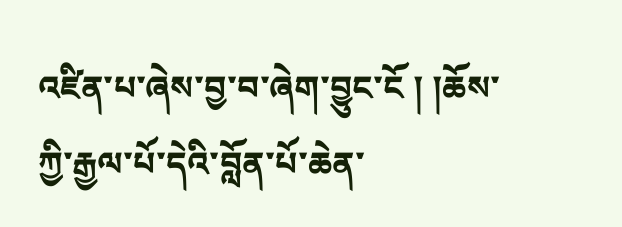འཛིན་པ་ཞེས་བྱ་བ་ཞེག་བྱུང་ངོ ། །ཆོས་ཀྱི་རྒྱལ་པོ་དེའི་བློན་པོ་ཆེན་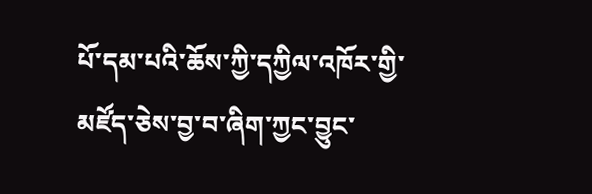པོ་དམ་པའི་ཆོས་ཀྱི་དཀྱིལ་འཁོར་གྱི་མཛོད་ཅེས་བྱ་བ་ཞིག་ཀྱང་བྱུང་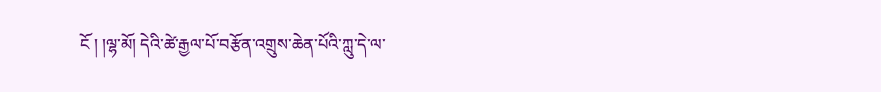ངོ ། །ལྷ་མོ། དེའི་ཚེ་རྒྱལ་པོ་བརྩོན་འགྲུས་ཆེན་པོའི་ཀླུ་དེ་ལ་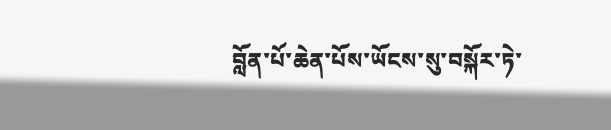བློན་པོ་ཆེན་པོས་ཡོངས་སུ་བསྐོར་ཏེ་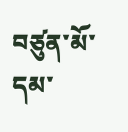བཙུན་མོ་དམ་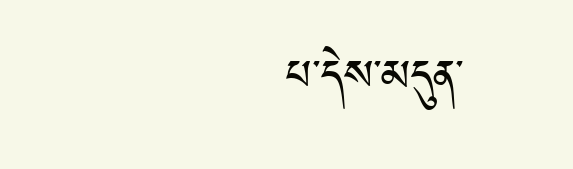པ་དེས་མདུན་